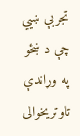تجربې ښیي چې د ښځو په وړاندې تاوتریخوالی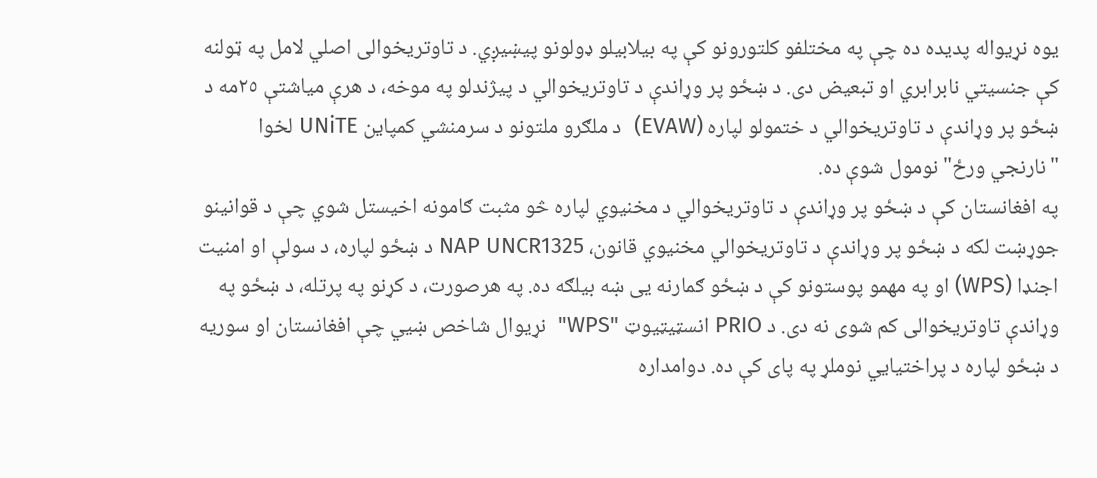یوه نړیواله پدیده ده چې په مختلفو کلتورونو کې په بیلابیلو ډولونو پیښیږي. د تاوتریخوالی اصلي لامل په ټولنه کې جنسیتي نابرابري او تبعیض دی. د ښځو پر وړاندې د تاوتريخوالي د پيژندلو په موخه، د هرې مياشتې ٢٥مه د ښځو پر وړاندې د تاوتريخوالي د ختمولو لپاره (EVAW)  د ملګرو ملتونو د سرمنشي کمپاين UNiTE لخوا "نارنجي ورځ" نومول شوې ده.
په افغانستان کې د ښځو پر وړاندې د تاوتریخوالي د مخنیوي لپاره څو مثبت ګامونه اخیستل شوي چې د قوانینو جوړښت لکه د ښځو پر وړاندې د تاوتریخوالي مخنیوي قانون، NAP UNCR1325 د ښځو لپاره، د سولې او امنیت اجنډا (WPS) او په مهمو پوستونو کې د ښځو ګمارنه يی ښه بيلګه ده. په هرصورت، د کړنو په پرتله، د ښځو په وړاندې تاوتریخوالی کم شوی نه دی. د PRIO انسټیټیوټ "WPS"  نړیوال شاخص ښیي چې افغانستان او سوریه د ښځو لپاره د پراختیایي نوملړ په پای کې ده. دوامداره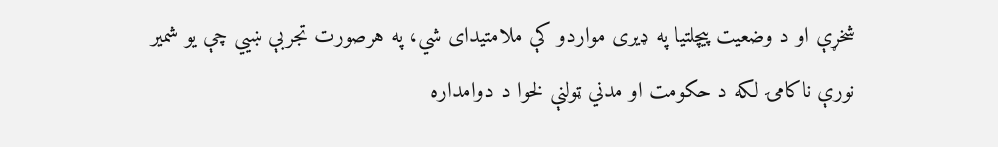شخړې او د وضعیت پیچلتیا په ډیری مواردو کې ملامتیدای شي، په هرصورت تجربې ښیي چې یو شمیر نورې ناکامۍ لکه د حکومت او مدني ټولنې لخوا د دوامداره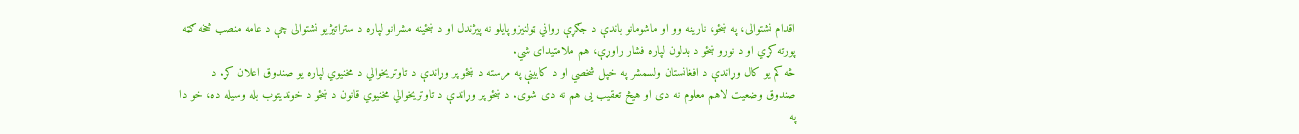اقدام نشتوالی، په ښځو، نارینه وو او ماشومانو باندې د جګړې رواني ټولنیزو پایلو نه پیژندل او د ښځینه مشرانو لپاره د ستراتیژیو نشتوالی چې د عامه منصب څخه ګټه پورته کړي او د نورو ښځو د بدلون لپاره فشار راوړې، هم ملامتیدای شي.
څه کم یو کال وړاندې د افغانستان ولسمشر په خپل شخصي او د کابینې په مرسته د ښځو پر وړاندې د تاوتریخوالي د مخنیوي لپاره یو صندوق اعلان کړ. د صندوق وضعیت لاهم معلوم نه دی او هیڅ تعقیب یی هم نه دی شوی. د ښځو پر وړاندې د تاوتریخوالي مخنیوي قانون د ښځو د خوندیتوب بله وسیله ده، خو دا په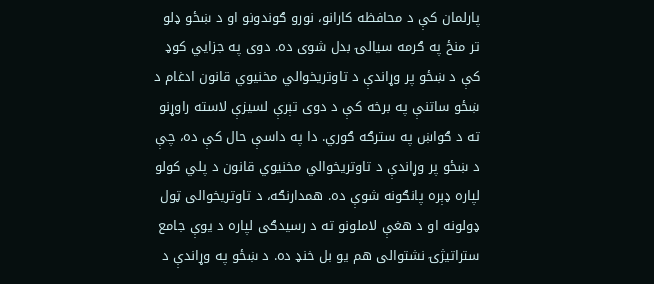پارلمان کې د محافظه کارانو، نورو ګوندونو او د ښځو ډلو تر منځ په ګرمه سیالۍ بدل شوی ده. دوی په جزايي کوډ کې د ښځو پر وړاندې د تاوتریخوالي مخنیوي قانون ادغام د ښځو ساتنې په برخه کې د دوی تېرې لسیزې لاسته راوړنو ته د ګواښ په سترګه ګوري. دا په داسې حال کې ده، چې د ښځو پر وړاندې د تاوتريخوالي مخنيوي قانون د پلي کولو لپاره ډېره پانګونه شوې ده. همدارنګه، د تاوتریخوالی ټول ډولونه او د هغې لاملونو ته د رسیدګی لپاره د یوې جامع ستراتیژۍ نشتوالی هم یو بل خنډ ده. د ښځو په وړاندې د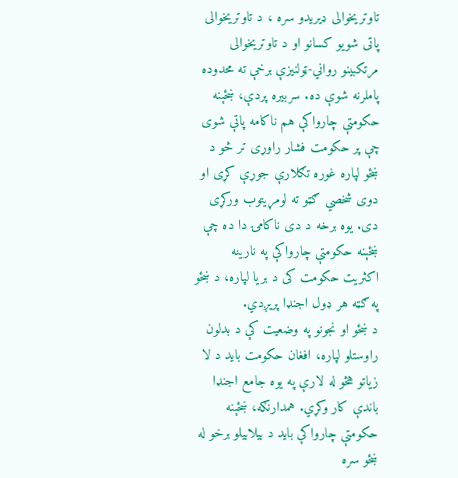تاوتریخوالی ډیریدو سره ، د تاوتریخوالی پاتی شویو کسانو او د تاوتریخوالی مرتکبینو رواني-ټولنیزې برخې ته محدوده پاملرنه شوې ده. سربیره پردې، ښځېنه حکومتې چارواکې هم ناکامه پاتې شوی چې پر حکومت فشار راوړی تر څو د ښځو لپاره غوره تګلارې جوړې کړی او دوی شخصي ګټو ته لومړیتوب ورکړی دی. یوه برخه د دی ناکامۍ دا ده چې ښځېنه حکومتې چارواکې په نارینه اکثریت حکومت کی د بریا لپاره، د ښځو په ګټه هر ډول اجنډا پریږدي.
د ښځو او نجونو په وضعیت کې د بدلون راوستلو لپاره، افغان حکومت باید د لا زیاتو هڅو له لارې په یوه جامع اجنډا باندې کار وکړي. همدارنګه، ښځېنه حکومتې چارواکې باید د بیلابیلو برخو له ښځو سره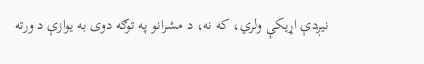نیږدې اړیکې ولري، که نه، د مشرانو په توګه دوی به یوازې د ورته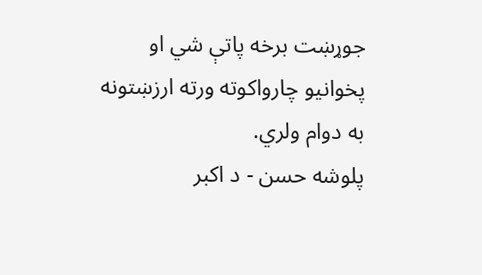جوړښت برخه پاتې شي او پخوانیو چارواکوته ورته ارزښتونه به دوام ولري.
پلوشه حسن - د اکبر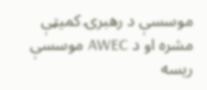موسسې د رهبرۍ کمیټې مشره او د AWEC موسسې ریسه